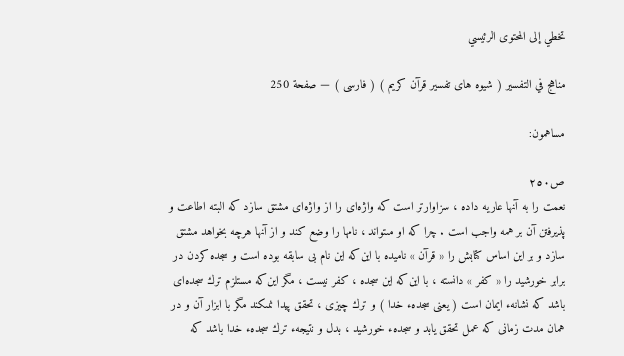تخطي إلى المحتوى الرئيسي

مناهج في التفسير ( شيوه هاى تفسير قرآن كريم ) ( فارسى ) — صفحة 250

مساهمون:

ص٢٥٠
نعمت را به آنها عاريه داده ، سزاوارتر است كه واژه‌اى را از واژه‌اى مشتق سازد كه البته اطاعت و پذيرفتن آن بر همه واجب است . چرا كه او مىتواند ، نامها را وضع كند و از آنها هرچه بخواهد مشتق سازد و بر اين اساس كتابش را « قرآن » ناميده با اين‌كه اين نام بى سابقه بوده است و سجده كردن در برابر خورشيد را « كفر » دانسته ، با اين‌كه اين سجده ، كفر نيست ، مگر اين‌كه مستلزم ترك سجده‌اى باشد كه نشانهء ايمان است ( يعنى سجدهء خدا ) و ترك چيزى ، تحقق پيدا نمىكند مگر با ابزار آن و در همان مدت زمانى كه عمل تحقق يابد و سجدهء خورشيد ، بدل و نتيجهء ترك سجدهء خدا باشد كه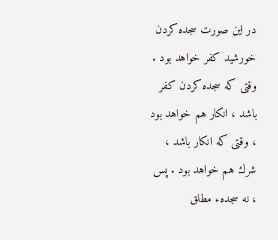در اين صورت سجده كردن خورشيد كفر خواهد بود . وقتى كه سجده كردن كفر باشد ، انكار هم خواهد بود ، وقتى كه انكار باشد ، شرك هم خواهد بود . پس ، نه سجدهء مطلق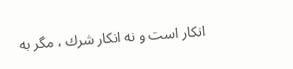انكار است و نه انكار شرك ، مگر به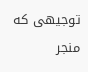توجيهى كه منجر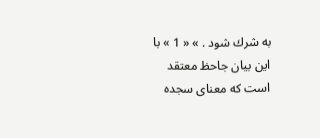به شرك شود . » « 1 » با اين بيان جاحظ معتقد است كه معناى سجده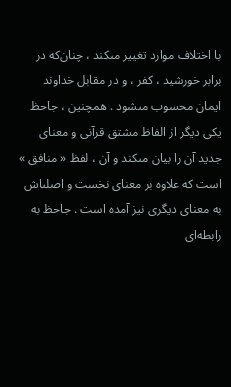با اختلاف موارد تغيير مىكند ، چنان‌كه در برابر خورشيد ، كفر ، و در مقابل خداوند ايمان محسوب مىشود . همچنين ، جاحظ يكى ديگر از الفاظ مشتق قرآنى و معناى جديد آن را بيان مىكند و آن ، لفظ « منافق » است كه علاوه بر معناى نخست و اصلىاش به معناى ديگرى نيز آمده است . جاحظ به رابطه‌اى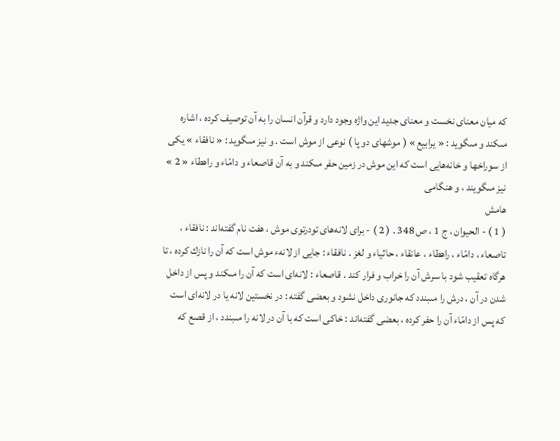كه ميان معناى نخست و معناى جديد اين واژه وجود دارد و قرآن انسان را به آن توصيف كرده ، اشاره مىكند و مىگويد : « يرابيع » ( موشهاى دو پا ) نوعى از موش است . و نيز مىگويد : « نافقاء » يكى از سوراخها و خانه‌هايى است كه اين موش در زمين حفر مىكند و به آن قاصعاء و دامّاء و راهطاء « 2 » نيز مىگويند ، و هنگامى
هامش
( 1 ) - الحيوان ، ج 1 ، ص 348 . ( 2 ) - براى لانه‌هاى تودرتوى موش ، هفت نام گفته‌اند : نافقاء ، تاصعاء ، دامّاء ، راهطاء ، عانقاء ، حاثياء و لغز . نافقاء : جايى از لانهء موش است كه آن را نازك كرده ، تا هرگاه تعقيب شود با سرش آن را خراب و فرار كند . قاصعاء : لانه‌اى است كه آن را مىكند و پس از داخل شدن در آن ، درش را مىبندد كه جانورى داخل نشود و بعضى گفته : در نخستين لانه يا در لانه‌اى است كه پس از دامّاء آن را حفر كرده ، بعضى گفته‌اند : خاكى است كه با آن در لانه را مىبندد ، از قصع كه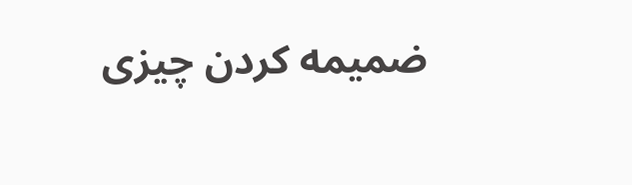ضميمه كردن چيزى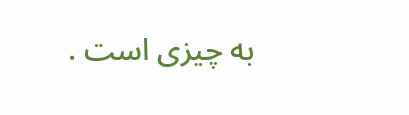به چيزى است .